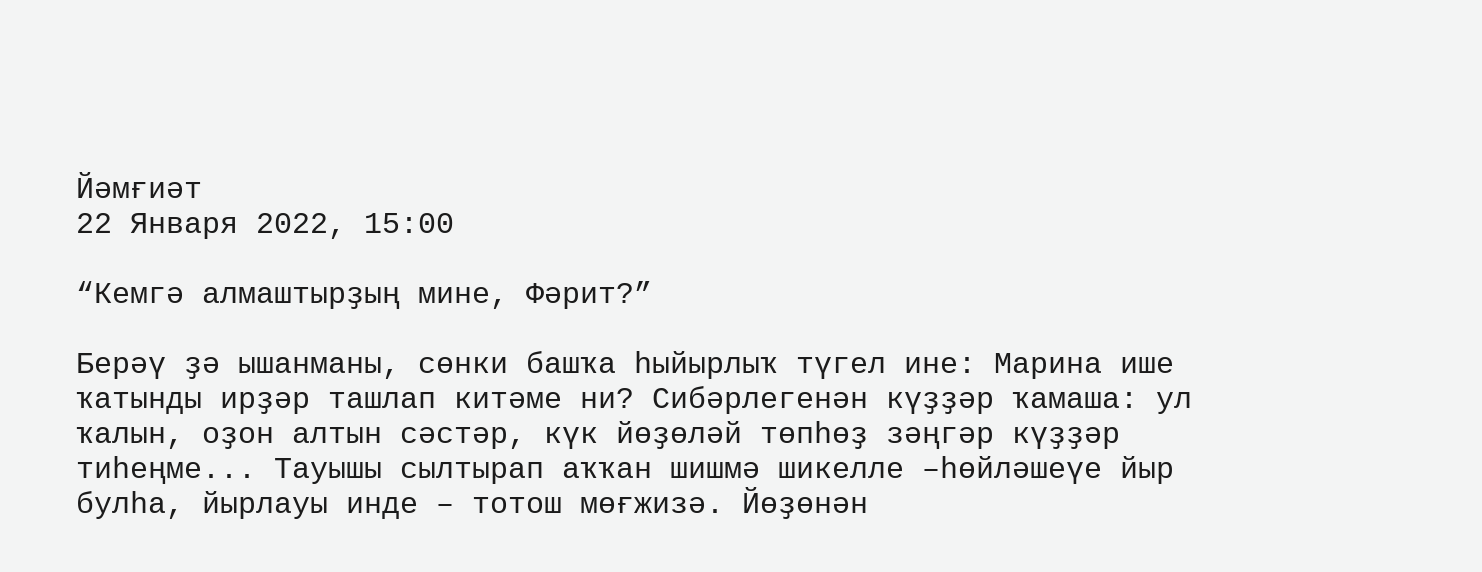Йәмғиәт
22 Января 2022, 15:00

“Кемгә алмаштырҙың мине, Фәрит?”

Берәү ҙә ышанманы, сөнки башҡа һыйырлыҡ түгел ине: Марина ише ҡатынды ирҙәр ташлап китәме ни? Сибәрлегенән күҙҙәр ҡамаша: ул ҡалын, оҙон алтын сәстәр, күк йөҙөләй төпһөҙ зәңгәр күҙҙәр тиһеңме... Тауышы сылтырап аҡҡан шишмә шикелле –һөйләшеүе йыр булһа, йырлауы инде – тотош мөғжизә. Йөҙөнән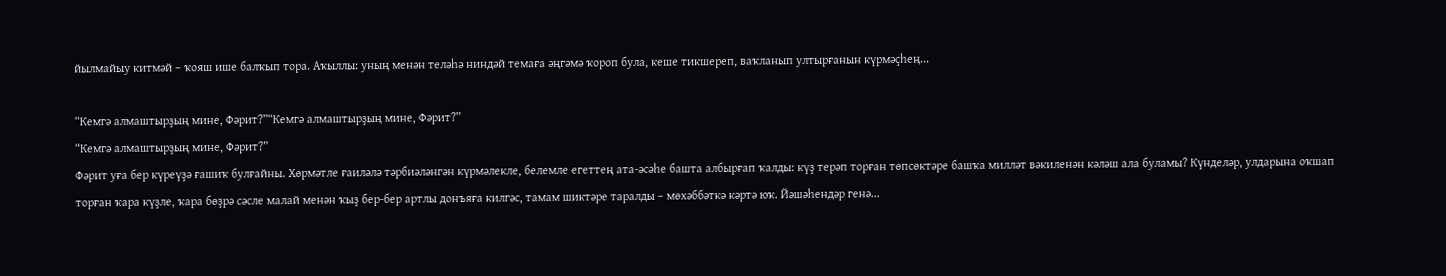йылмайыу китмәй – ҡояш ише балҡып тора. Аҡыллы: уның менән теләһә ниндәй темаға әңгәмә ҡороп була, кеше тикшереп, ваҡланып ултырғанын күрмәҫһең...

“Кемгә алмаштырҙың мине, Фәрит?”“Кемгә алмаштырҙың мине, Фәрит?”
“Кемгә алмаштырҙың мине, Фәрит?”
Фәрит уға бер күреүҙә ғашиҡ булғайны. Хөрмәтле ғаиләлә тәрбиәләнгән күрмәлекле, белемле егеттең ата-әсәһе башта албырғап ҡалды: күҙ терәп торған төпсөктәре башҡа милләт вәкиленән кәләш ала буламы? Күнделәр, улдарына оҡшап торған ҡара күҙле, ҡара бөҙрә сәсле малай менән ҡыҙ бер-бер артлы донъяға килгәс, тамам шиктәре таралды – мөхәббәткә кәртә юҡ. Йәшәһендәр генә...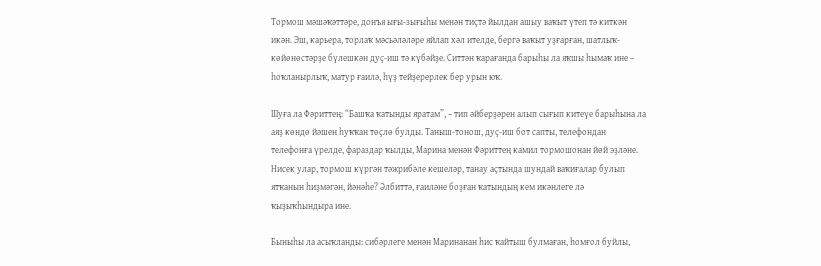Тормош мәшәҡәттәре, донъя ығы-зығыһы менән тиҫтә йылдан ашыу ваҡыт үтеп тә киткән икән. Эш, карьера, торлаҡ мәсьәләләре яйлап хәл ителде, бергә ваҡыт уҙғарған, шатлыҡ-көйөнөстәрҙе бүлешкән дуҫ-иш тә күбәйҙе. Ситтән ҡарағанда барыһы ла яҡшы һымаҡ ине – һоҡланырлыҡ, матур ғаилә, һүҙ тейҙерерлек бер урын юҡ.

Шуға ла Фәриттең: “Башҡа ҡатынды яратам”, – тип әйберҙәрен алып сығып китеүе барыһына ла аяҙ көндө йәшен һуҡҡан төҫлө булды. Таныш-тонош, дуҫ-иш бот сапты, телефондан телефонға үрелде, фараздар ҡылды, Марина менән Фәриттең камил тормошонан йөй эҙләне. Нисек улар, тормош күргән тәжрибәле кешеләр, танау аҫтында шундай ваҡиғалар булып ятҡанын һиҙмәгән, йәнәһе? Әлбиттә, ғаиләне боҙған ҡатындың кем икәнлеге лә ҡыҙыҡһындыра ине.

Быныһы ла асыҡланды: сибәрлеге менән Маринанан һис ҡайтыш булмаған, һомғол буйлы,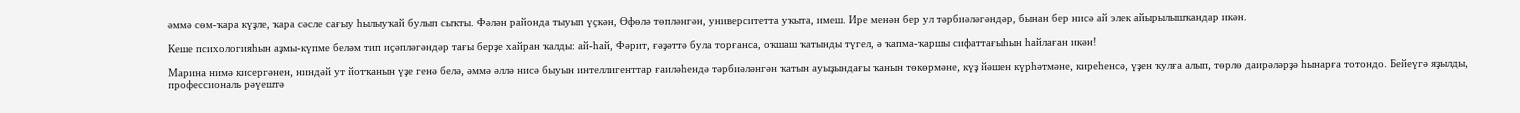әммә сөм-ҡара күҙле, ҡара сәсле сағыу һылыуҡай булып сыҡты. Фәлән районда тыуып үҫкән, Өфөлә төпләнгән, университетта уҡыта, имеш. Ире менән бер ул тәрбиәләгәндәр, бынан бер нисә ай элек айырылышҡандар икән.

Кеше психологияһын аҙмы-күпме беләм тип иҫәпләгәндәр тағы берҙе хайран ҡалды: ай-һай, Фәрит, ғәҙәттә була торғанса, оҡшаш ҡатынды түгел, ә ҡапма-ҡаршы сифаттағыһын һайлаған икән!

Марина нимә кисергәнен, ниндәй ут йотҡанын үҙе генә белә, әммә әллә нисә быуын интеллигенттар ғаиләһендә тәрбиәләнгән ҡатын ауыҙындағы ҡанын төкөрмәне, күҙ йәшен күрһәтмәне, киреһенсә, үҙен ҡулға алып, төрлө даирәләрҙә һынарға тотондо. Бейеүгә яҙылды, профессиональ рәүештә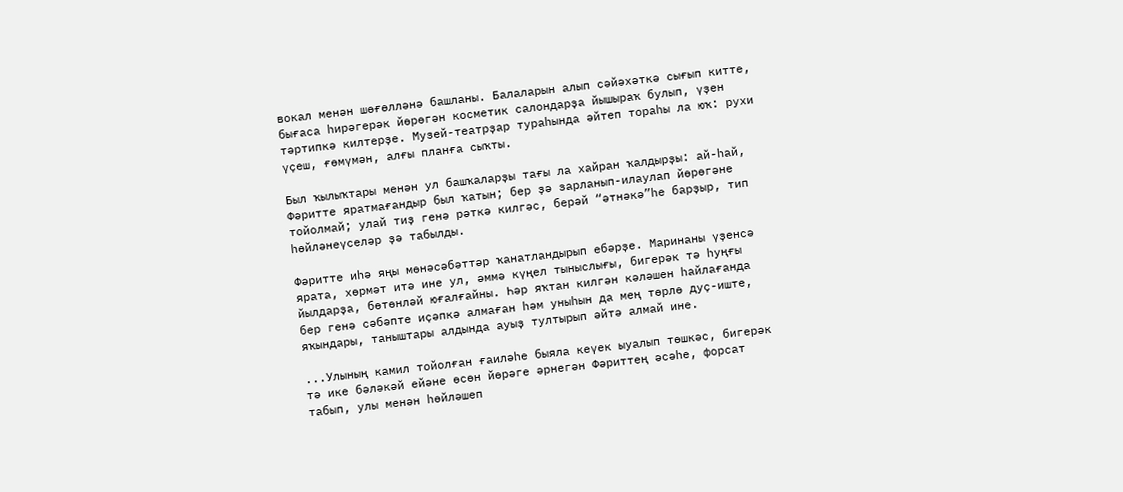вокал менән шөғөлләнә башланы. Балаларын алып сәйәхәткә сығып китте, бығаса һирәгерәк йөрөгән косметик салондарҙа йышыраҡ булып, үҙен тәртипкә килтерҙе. Музей-театрҙар тураһында әйтеп тораһы ла юҡ: рухи үҫеш, ғөмүмән, алғы планға сыҡты.

Был ҡылыҡтары менән ул башҡаларҙы тағы ла хайран ҡалдырҙы: ай-һай, Фәритте яратмағандыр был ҡатын; бер ҙә зарланып-илаулап йөрөгәне тойолмай; улай тиҙ генә рәткә килгәс, берәй “әтнәкә”һе барҙыр, тип һөйләнеүселәр ҙә табылды.

Фәритте иһә яңы мөнәсәбәттәр ҡанатландырып ебәрҙе. Маринаны үҙенсә ярата, хөрмәт итә ине ул, әммә күңел тыныслығы, бигерәк тә һуңғы йылдарҙа, бөтөнләй юғалғайны. Һәр яҡтан килгән кәләшен һайлағанда бер генә сәбәпте иҫәпкә алмаған һәм уныһын да мең төрлө дуҫ-иште, яҡындары, таныштары алдында ауыҙ тултырып әйтә алмай ине.

...Улының камил тойолған ғаиләһе быяла кеүек ыуалып төшкәс, бигерәк тә ике бәләкәй ейәне өсөн йөрәге әрнегән Фәриттең әсәһе, форсат табып, улы менән һөйләшеп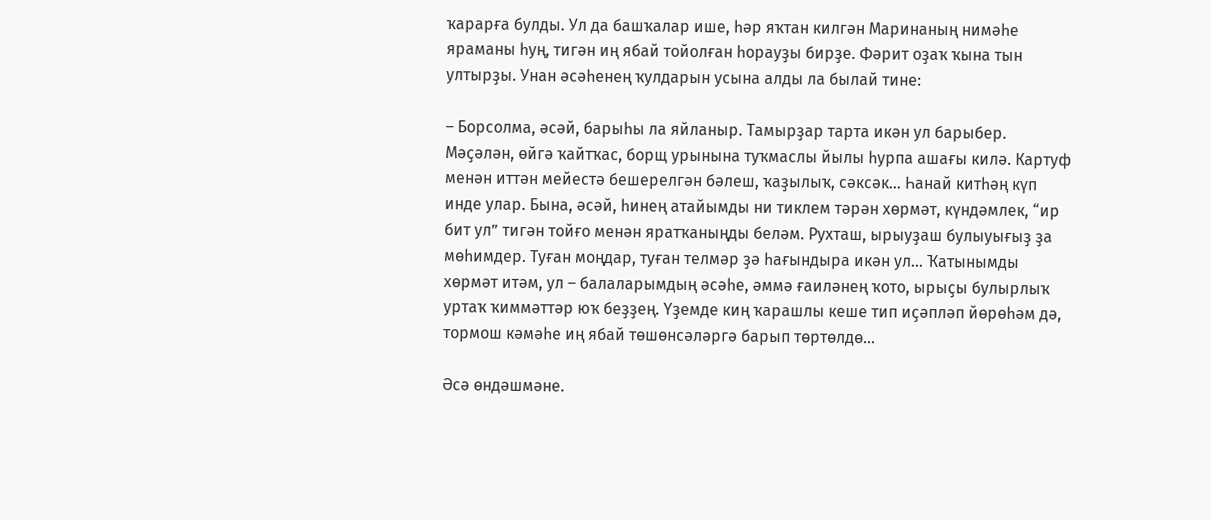ҡарарға булды. Ул да башҡалар ише, һәр яҡтан килгән Маринаның нимәһе яраманы һуң, тигән иң ябай тойолған һорауҙы бирҙе. Фәрит оҙаҡ ҡына тын ултырҙы. Унан әсәһенең ҡулдарын усына алды ла былай тине:

– Борсолма, әсәй, барыһы ла яйланыр. Тамырҙар тарта икән ул барыбер. Мәҫәлән, өйгә ҡайтҡас, борщ урынына туҡмаслы йылы һурпа ашағы килә. Картуф менән иттән мейестә бешерелгән бәлеш, ҡаҙылыҡ, сәксәк... Һанай китһәң күп инде улар. Бына, әсәй, һинең атайымды ни тиклем тәрән хөрмәт, күндәмлек, “ир бит ул” тигән тойғо менән яратҡаныңды беләм. Рухташ, ырыуҙаш булыуығыҙ ҙа мөһимдер. Туған моңдар, туған телмәр ҙә һағындыра икән ул... Ҡатынымды хөрмәт итәм, ул – балаларымдың әсәһе, әммә ғаиләнең ҡото, ырыҫы булырлыҡ уртаҡ ҡиммәттәр юҡ беҙҙең. Үҙемде киң ҡарашлы кеше тип иҫәпләп йөрөһәм дә, тормош кәмәһе иң ябай төшөнсәләргә барып төртөлдө...

Әсә өндәшмәне.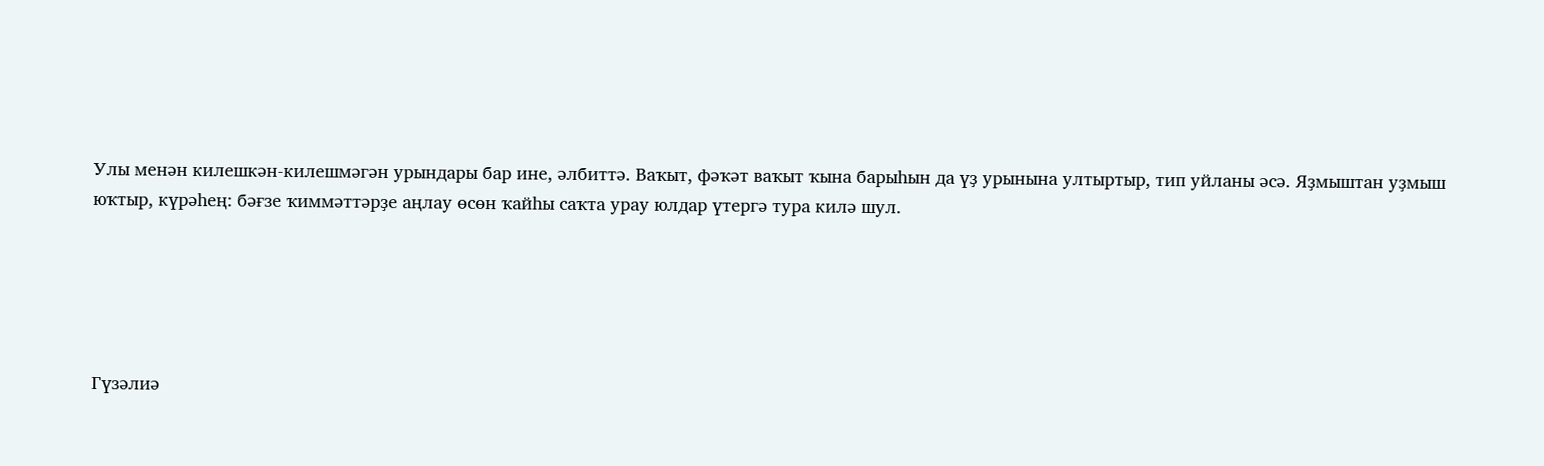Улы менән килешкән-килешмәгән урындары бар ине, әлбиттә. Ваҡыт, фәҡәт ваҡыт ҡына барыһын да үҙ урынына ултыртыр, тип уйланы әсә. Яҙмыштан уҙмыш юҡтыр, күрәһең: бәғзе ҡиммәттәрҙе аңлау өсөн ҡайһы саҡта урау юлдар үтергә тура килә шул.





Гүзәлиә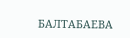БАЛТАБАЕВА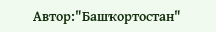Автор:"Башҡортостан"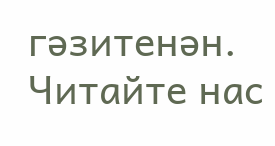гәзитенән.
Читайте нас